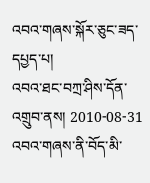འབའ་གཞས་སྐོར་ཅུང་ཟད་དཔྱད་པ།
འབའ་ཐང་བཀྲ་ཤིས་དོན་འགྲུབ་ནས། 2010-08-31
འབའ་གཞས་ནི་བོད་མི་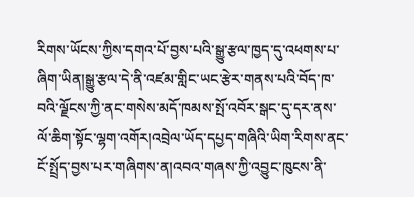རིགས་ཡོངས་ཀྱིས་དགའ་པོ་བྱས་པའི་སྒྱུ་རྩལ་ཁྱད་དུ་འཕགས་པ་ཞིག་ཡིན།སྒྱུ་རྩལ་དེ་ནི་འཛམ་གླིང་ཡང་རྩེར་གནས་པའི་བོད་ཁ་བའི་ལྗོངས་ཀྱི་ནང་གསེས་མདོ་ཁམས་སྤོ་འབོར་སྒང་དུ་དར་ནས་ལོ་ཆིག་སྟོང་ལྷག་འགོར།འབྲེལ་ཡོད་དཔྱད་གཞིའི་ཡིག་རིགས་ནང་ངོ་སྤྲོད་བྱས་པར་གཞིགས་ན།འབའ་གཞས་ཀྱི་འབྱུང་ཁུངས་ནི་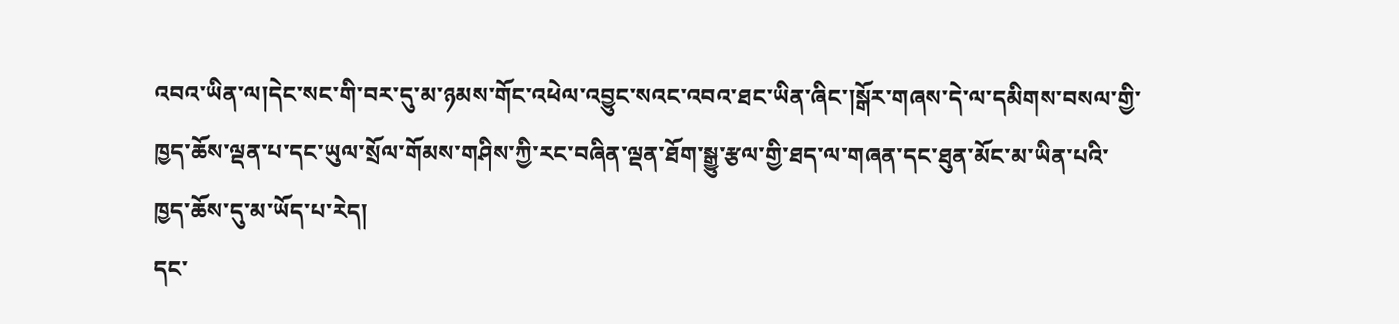འབའ་ཡིན་ལ།དེང་སང་གི་བར་དུ་མ་ཉམས་གོང་འཕེལ་འབྱུང་སའང་འབའ་ཐང་ཡིན་ཞིང་།སྒོར་གཞས་དེ་ལ་དམིགས་བསལ་གྱི་ཁྱད་ཆོས་ལྡན་པ་དང་ཡུལ་སྲོལ་གོམས་གཤིས་ཀྱི་རང་བཞིན་ལྡན་ཐོག་སྒྱུ་རྩལ་གྱི་ཐད་ལ་གཞན་དང་ཐུན་མོང་མ་ཡིན་པའི་ཁྱད་ཆོས་དུ་མ་ཡོད་པ་རེད།
དང་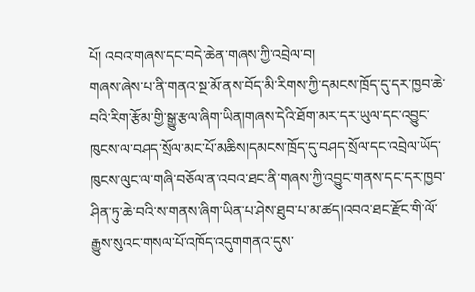པོ། འབའ་གཞས་དང་བདེ་ཆེན་གཞས་ཀྱི་འབྲེལ་བ།
གཞས་ཞེས་པ་ནི་གནའ་སྔ་མོ་ནས་བོད་མི་རིགས་ཀྱི་དམངས་ཁྲོད་དུ་དར་ཁྱབ་ཆེ་བའི་རིག་རྩོམ་གྱི་སྒྱུ་རྩལ་ཞིག་ཡིན།གཞས་དེའི་ཐོག་མར་དར་ཡུལ་དང་འབྱུང་ཁུངས་ལ་བཤད་སྲོལ་མང་པོ་མཆིས།དམངས་ཁྲོད་དུ་བཤད་སྲོལ་དང་འབྲེལ་ཡོད་ཁུངས་ལུང་ལ་གཞི་བཅོལ་ན་འབའ་ཐང་ནི་གཞས་ཀྱི་འབྱུང་གནས་དང་དར་ཁྱབ་ཤིན་ཏུ་ཆེ་བའི་ས་གནས་ཞིག་ཡིན་པ་ཤེས་ཐུབ་པ་མ་ཚད།འབའ་ཐང་རྫོང་གི་ལོ་རྒྱུས་སུའང་གསལ་པོ་འཁོད་འདུགགནའ་དུས་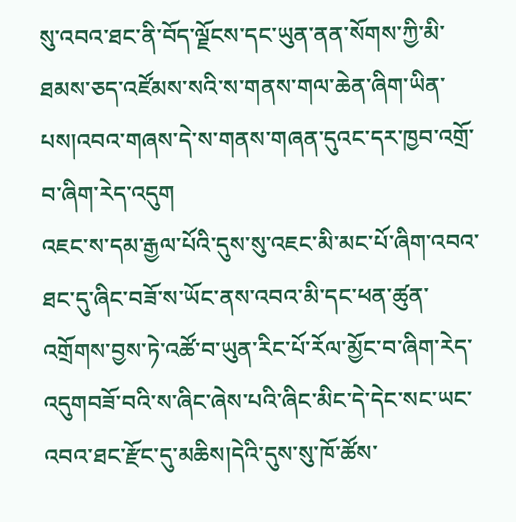སུ་འབའ་ཐང་ནི་བོད་ལྗོངས་དང་ཡུན་ནན་སོགས་ཀྱི་མི་ཐམས་ཅད་འཛོམས་སའི་ས་གནས་གལ་ཆེན་ཞིག་ཡིན་པས།འབའ་གཞས་དེ་ས་གནས་གཞན་དུའང་དར་ཁྱབ་འགྲོ་བ་ཞིག་རེད་འདུག
འཇང་ས་དམ་རྒྱལ་པོའི་དུས་སུ་འཇང་མི་མང་པོ་ཞིག་འབའ་ཐང་དུ་ཞིང་བཟོ་ས་ཡོང་ནས་འབའ་མི་དང་ཕན་ཚུན་འགྲོགས་བྱས་ཏེ་འཚོ་བ་ཡུན་རིང་པོ་རོལ་མྱོང་བ་ཞིག་རེད་འདུགབཟོ་བའི་ས་ཞིང་ཞེས་པའི་ཞིང་མིང་དེ་དེང་སང་ཡང་འབའ་ཐང་རྫོང་དུ་མཆིས།དེའི་དུས་སུ་ཁོ་ཚོས་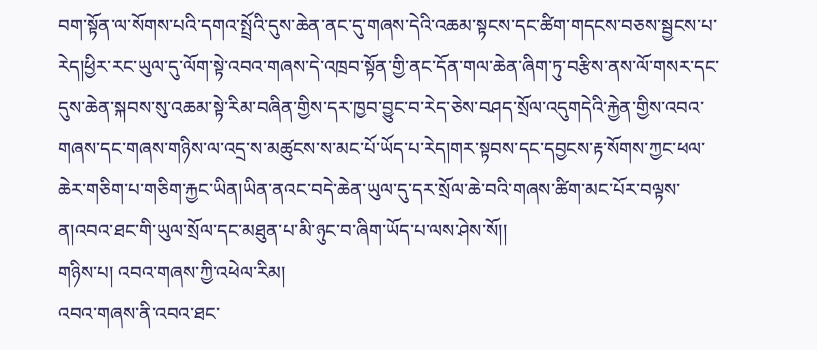བག་སྟོན་ལ་སོགས་པའི་དགའ་སྤྲོའི་དུས་ཆེན་ནང་དུ་གཞས་དེའི་འཆམ་སྟངས་དང་ཚིག་གདངས་བཅས་སྦྱངས་པ་རེད།ཕྱིར་རང་ཡུལ་དུ་ལོག་སྟེ་འབའ་གཞས་དེ་འཁྲབ་སྟོན་གྱི་ནང་དོན་གལ་ཆེན་ཞིག་ཏུ་བརྩིས་ནས་ལོ་གསར་དང་དུས་ཆེན་སྐབས་སུ་འཆམ་སྟེ་རིམ་བཞིན་གྱིས་དར་ཁྱབ་བྱུང་བ་རེད་ཅེས་བཤད་སྲོལ་འདུགདེའི་རྐྱེན་གྱིས་འབའ་གཞས་དང་གཞས་གཉིས་ལ་འདྲ་ས་མཚུངས་ས་མང་པོ་ཡོད་པ་རེད།གར་སྟབས་དང་དབྱངས་རྟ་སོགས་ཀྱང་ཕལ་ཆེར་གཅིག་པ་གཅིག་རྐྱང་ཡིན།ཡིན་ནའང་བདེ་ཆེན་ཡུལ་དུ་དར་སྲོལ་ཆེ་བའི་གཞས་ཚིག་མང་པོར་བལྟས་ན།འབའ་ཐང་གི་ཡུལ་སྲོལ་དང་མཐུན་པ་མི་ཉུང་བ་ཞིག་ཡོད་པ་ལས་ཤེས་སོ།།
གཉིས་པ། འབའ་གཞས་ཀྱི་འཕེལ་རིམ།
འབའ་གཞས་ནི་འབའ་ཐང་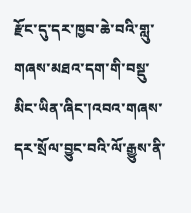རྫོང་དུ་དར་ཁྱབ་ཆེ་བའི་གླུ་གཞས་མཐའ་དག་གི་བསྡུ་མིང་ཡིན་ཞིང་།འབའ་གཞས་དར་སྲོལ་བྱུང་བའི་ལོ་རྒྱུས་ནི་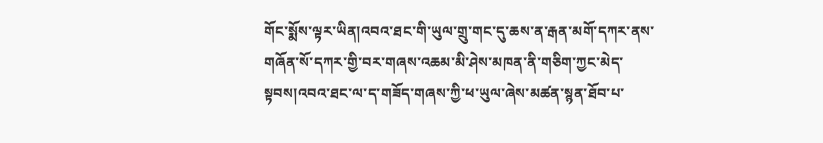གོང་སྨོས་ལྟར་ཡིན།འབའ་ཐང་གི་ཡུལ་གྲུ་གང་དུ་ཆས་ན་རྒན་མགོ་དཀར་ནས་གཞོན་སོ་དཀར་གྱི་བར་གཞས་འཆམ་མི་ཤེས་མཁན་ནི་གཅིག་ཀྱང་མེད་སྟབས།འབའ་ཐང་ལ་ད་གཟོད་གཞས་ཀྱི་ཕ་ཡུལ་ཞེས་མཚན་སྙན་ཐོབ་པ་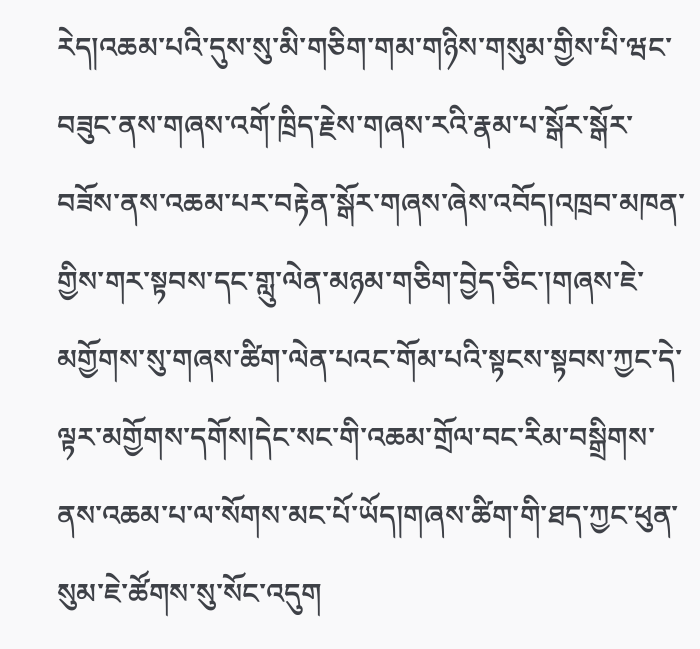རེད།འཆམ་པའི་དུས་སུ་མི་གཅིག་གམ་གཉིས་གསུམ་གྱིས་པི་ཝང་བཟུང་ནས་གཞས་འགོ་ཁྲིད་རྗེས་གཞས་རའི་རྣམ་པ་སྒོར་སྒོར་བཟོས་ནས་འཆམ་པར་བརྟེན་སྒོར་གཞས་ཞེས་འབོད།འཁྲབ་མཁན་གྱིས་གར་སྟབས་དང་གླུ་ལེན་མཉམ་གཅིག་བྱེད་ཅིང་།གཞས་ཇེ་མགྱོགས་སུ་གཞས་ཚིག་ལེན་པའང་གོམ་པའི་སྟངས་སྟབས་ཀྱང་དེ་ལྟར་མགྱོགས་དགོས།དེང་སང་གི་འཆམ་གྲོལ་བང་རིམ་བསྒྲིགས་ནས་འཆམ་པ་ལ་སོགས་མང་པོ་ཡོད།གཞས་ཚིག་གི་ཐད་ཀྱང་ཕུན་སུམ་ཇེ་ཚོགས་སུ་སོང་འདུག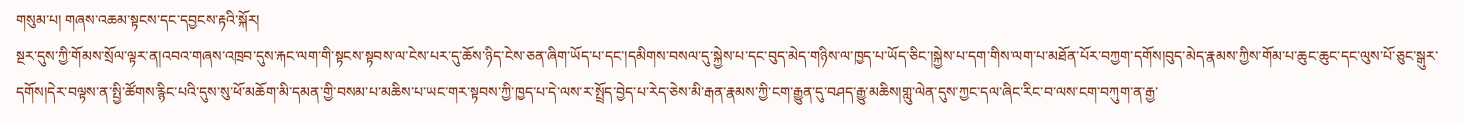གསུམ་པ། གཞས་འཆམ་སྟངས་དང་དབྱངས་རྟའི་སྐོར།
སྔར་དུས་ཀྱི་གོམས་སྲོལ་ལྟར་ན།འབའ་གཞས་འཁྲབ་དུས་རྐང་ལག་གི་སྟངས་སྟབས་ལ་ངེས་པར་དུ་ཆོས་ཉིད་ངེས་ཅན་ཞིག་ཡོད་པ་དང་།དམིགས་བསལ་དུ་སྐྱེས་པ་དང་བུད་མེད་གཉིས་ལ་ཁྱད་པ་ཡོད་ཅིང་།སྐྱེས་པ་དག་གིས་ལག་པ་མཐོན་པོར་བཀྱག་དགོས།བུད་མེད་རྣམས་ཀྱིས་གོམ་པ་ཆུང་ཆུང་དང་ལུས་པོ་ཅུང་སྒུར་དགོས།དེར་བལྟས་ན་སྤྱི་ཚོགས་རྙིང་པའི་དུས་སུ་ཕོ་མཆོག་མི་དམན་གྱི་བསམ་པ་མཆིས་པ་ཡང་གར་སྟབས་ཀྱི་ཁྱད་པ་དེ་ལས་ར་སྤྲོད་བྱེད་པ་རེད་ཅེས་མི་རྒན་རྣམས་ཀྱི་ངག་རྒྱུན་དུ་བཤད་རྒྱུ་མཆིས།གླུ་ལེན་དུས་ཀྱང་དལ་ཞིང་རིང་བ་ལས་ངག་བཀུག་ན་རྒྱ་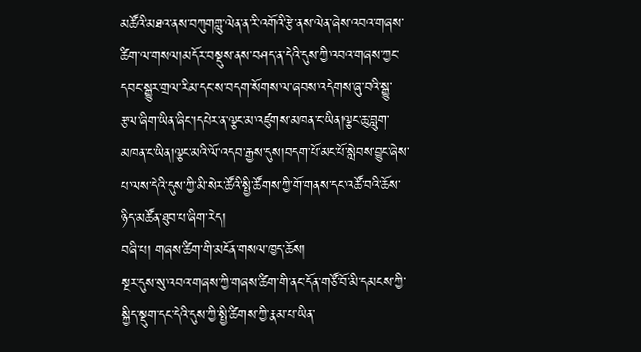མཚོའི་མཐའ་ནས་བཀུགགླུ་ལེན་ན་རི་འགོའི་རྩེ་ནས་ལེན་ཞེས་འབའ་གཞས་ཚིག་ལ་གསལ།མདོར་བསྡུས་ནས་བཤད་ན་དེའི་དུས་ཀྱི་འབའ་གཞས་ཀྱང་དབང་སྒྱུར་གྲལ་རིམ་དང་ས་བདག་སོགས་ལ་ཞབས་འདེགས་ཞུ་བའི་སྒྱུ་རྩལ་ཞིག་ཡིན་ཞིང་།དཔེར་ན་ལྕང་མ་འཛུགས་མཁན་ང་ཡིན།ལྕང་ཆུ་བླུག་མཁན་ང་ཡིན།ལྕང་མའི་ལོ་འདབ་རྒྱས་དུས།བདག་པོ་མང་པོ་སླེབས་བྱུང་ཞེས་པ་ལས་དེའི་དུས་ཀྱི་མི་སེར་ཚོའི་སྤྱི་ཚོགས་ཀྱི་གོ་གནས་དང་འཚོ་བའི་ཆོས་ཉིད་མཚོན་ཐུབ་པ་ཞིག་རེད།
བཞི་པ། གཞས་ཚིག་གི་མངོན་གསལ་ཁྱད་ཆོས།
སྔར་དུས་སུ་འབའ་གཞས་ཀྱི་གཞས་ཚིག་གི་ནང་དོན་གཙོ་བོ་མི་དམངས་ཀྱི་སྐྱིད་སྡུག་དང་དེའི་དུས་ཀྱི་སྤྱི་ཚིགས་ཀྱི་རྣམ་པ་ཡིན་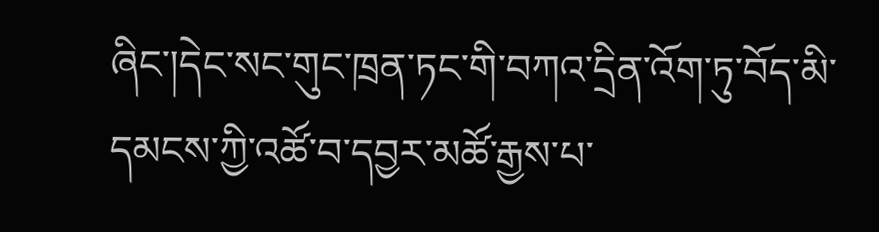ཞིང་།དེང་སང་གུང་ཁྲན་ཏང་གི་བཀའ་དྲིན་འོག་ཏུ་བོད་མི་དམངས་ཀྱི་འཚོ་བ་དབྱར་མཚོ་རྒྱས་པ་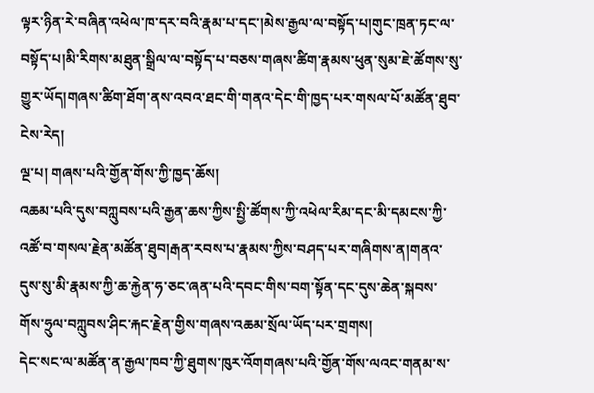ལྟར་ཉིན་རེ་བཞིན་འཕེལ་ཁ་དར་བའི་རྣམ་པ་དང་།མེས་རྒྱལ་ལ་བསྟོད་པ།གུང་ཁྲན་ཏང་ལ་བསྟོད་པ།མི་རིགས་མཐུན་སྒྲིལ་ལ་བསྟོད་པ་བཅས་གཞས་ཚིག་རྣམས་ཕུན་སུམ་ཇེ་ཚོགས་སུ་གྱུར་ཡོད།གཞས་ཚིག་ཐོག་ནས་འབའ་ཐང་གི་གནའ་དེང་གི་ཁྱད་པར་གསལ་པོ་མཚོན་ཐུབ་ངེས་རེད།
ལྔ་པ། གཞས་པའི་གྱོན་གོས་ཀྱི་ཁྱད་ཆོས།
འཆམ་པའི་དུས་བཀླུབས་པའི་རྒྱན་ཆས་ཀྱིས་སྤྱི་ཚོགས་ཀྱི་འཕེལ་རིམ་དང་མི་དམངས་ཀྱི་འཚོ་བ་གསལ་རྗེན་མཚོན་ཐུབ།རྒན་རབས་པ་རྣམས་ཀྱིས་བཤད་པར་གཞིགས་ན།གནའ་དུས་སུ་མི་རྣམས་ཀྱི་ཆ་རྐྱེན་ཧ་ཅང་ཞན་པའི་དབང་གིས་བག་སྟོན་དང་དུས་ཆེན་སྐབས་གོས་ཧྲུལ་བཀླུབས་ཤིང་རྐང་རྗེན་གྱིས་གཞས་འཆམ་སྲོལ་ཡོད་པར་གྲགས།
དེང་སང་ལ་མཚོན་ན་རྒྱལ་ཁབ་ཀྱི་ཐུགས་ཁུར་འོགགཞས་པའི་གྱོན་གོས་ལའང་གནམ་ས་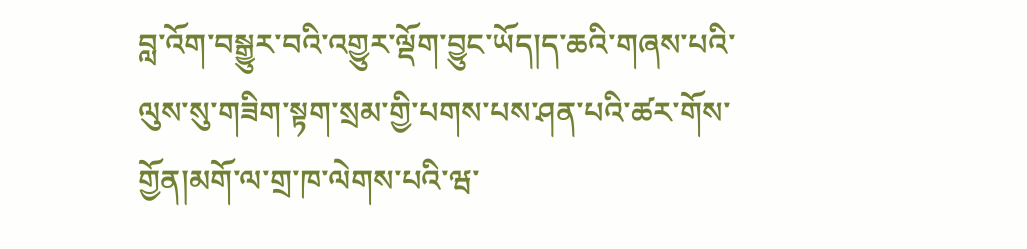བླ་འོག་བསྒྱུར་བའི་འགྱུར་ལྡོག་བྱུང་ཡོད།ད་ཆའི་གཞས་པའི་ལུས་སུ་གཟིག་སྟག་སྲམ་གྱི་པགས་པས་ཤན་པའི་ཚར་གོས་གྱོན།མགོ་ལ་གྲ་ཁ་ལེགས་པའི་ཝ་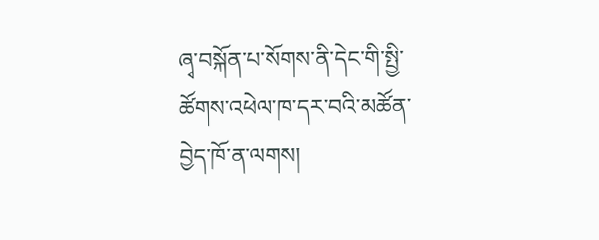ཞྭ་བསྐོན་པ་སོགས་ནི་དེང་གི་སྤྱི་ཚོགས་འཕེལ་ཁ་དར་བའི་མཚོན་བྱེད་ཁོ་ན་ལགས།